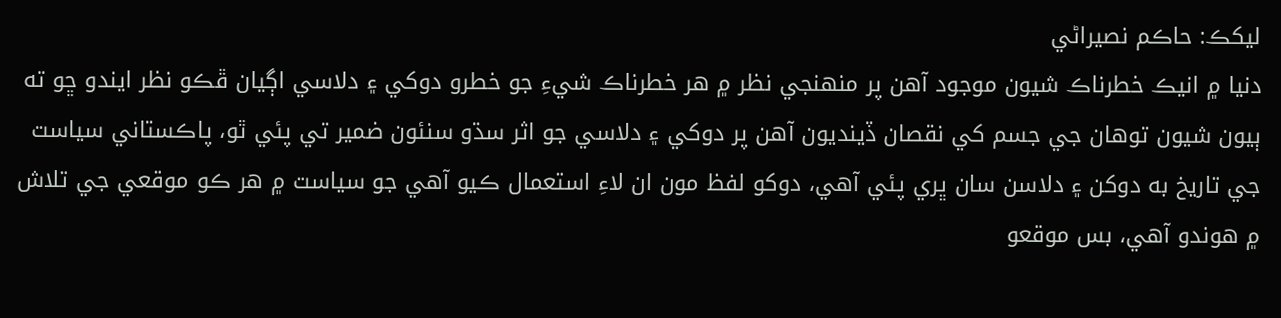ليکڪ: حاڪم نصيراڻي
دنيا ۾ انيڪ خطرناڪ شيون موجود آھن پر منهنجي نظر ۾ هر خطرناڪ شيءِ جو خطرو دوکي ۽ دلاسي اڳيان ڦڪو نظر ايندو ڇو ته ٻيون شيون توهان جي جسم کي نقصان ڏينديون آھن پر دوکي ۽ دلاسي جو اثر سڌو سنئون ضمير تي پئي ٿو، پاڪستاني سياست جي تاريخ به دوکن ۽ دلاسن سان ڀري پئي آھي، دوکو لفظ مون ان لاءِ استعمال ڪيو آھي جو سياست ۾ هر ڪو موقعي جي تلاش ۾ ھوندو آھي، بس موقعو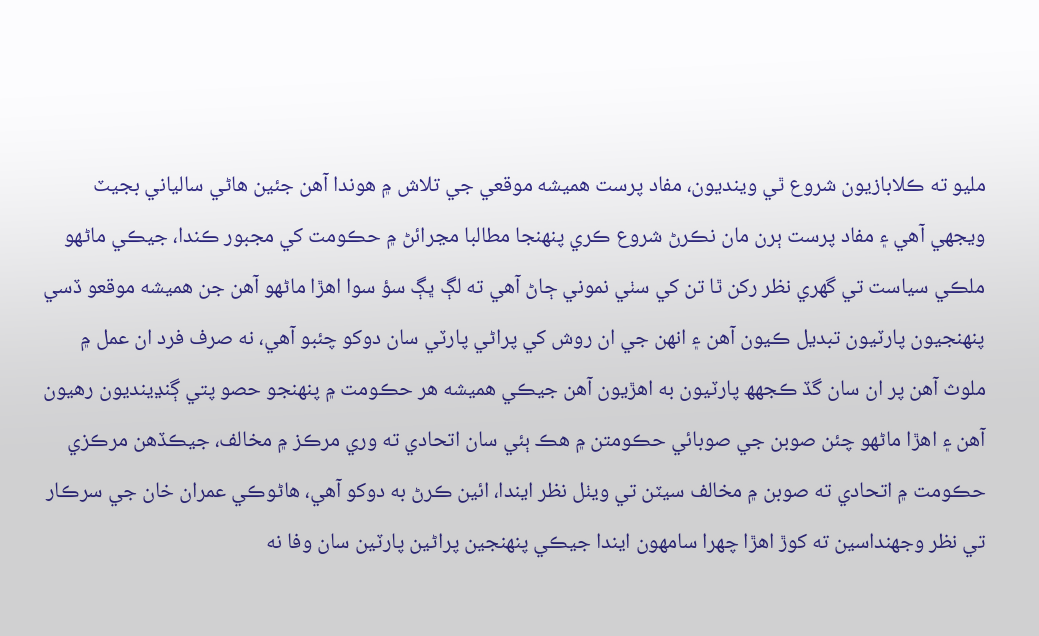مليو ته ڪلابازيون شروع ٿي وينديون، مفاد پرست هميشه موقعي جي تلاش ۾ ھوندا آھن جئين هاڻي سالياني بجيٽ ويجهي آھي ۽ مفاد پرست ٻرن مان نڪرڻ شروع ڪري پنهنجا مطالبا مڃرائڻ ۾ حڪومت کي مجبور ڪندا، جيڪي ماڻھو ملڪي سياست تي گهري نظر رکن ٿا تن کي سٺي نموني ڄاڻ آھي ته لڳ ڀڳ سؤ سوا اهڙا ماڻھو آھن جن هميشه موقعو ڏسي پنهنجيون پارٽيون تبديل ڪيون آھن ۽ انهن جي ان روش کي پراڻي پارٽي سان دوکو چئبو آھي، نه صرف فرد ان عمل ۾ ملوث آھن پر ان سان گڏ ڪجهھ پارٽيون به اهڙيون آھن جيڪي هميشه هر حڪومت ۾ پنهنجو حصو پتي ڳنڍينديون رهيون آهن ۽ اهڙا ماڻهو چئن صوبن جي صوبائي حڪومتن ۾ هڪ ٻئي سان اتحادي ته وري مرڪز ۾ مخالف، جيڪڏهن مرڪزي حڪومت ۾ اتحادي ته صوبن ۾ مخالف سيٽن تي ويٺل نظر ايندا، ائين ڪرڻ به دوکو آھي، هاڻوڪي عمران خان جي سرڪار تي نظر وجهنداسين ته کوڙ اهڙا چھرا سامهون ايندا جيڪي پنهنجين پراڻين پارٽين سان وفا نه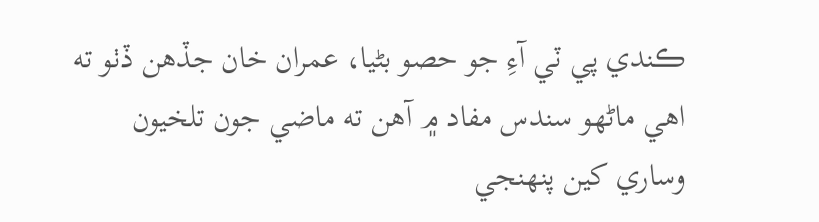ڪندي پي ٽي آءِ جو حصو بڻيا، عمران خان جڏهن ڏٺو ته اهي ماڻھو سندس مفاد ۾ آھن ته ماضي جون تلخيون وساري کين پنهنجي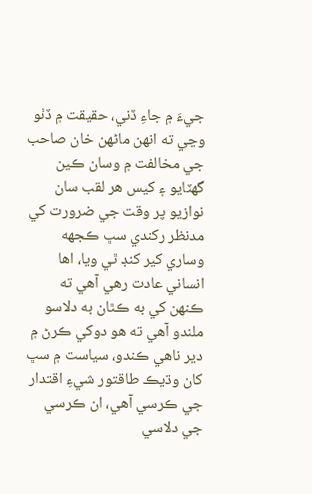جيءَ ۾ جاءِ ڏني، حقيقت ۾ ڏٺو وڃي ته انهن ماڻھن خان صاحب جي مخالفت ۾ وسان ڪين گهٽايو ۽ کيس هر لقب سان نوازيو پر وقت جي ضرورت کي مدنظر رکندي سڀ ڪجھه وساري کير کنڊ ٿي ويا، اها انساني عادت رهي آھي ته ڪنهن کي به ڪٿان به دلاسو ملندو آهي ته هو دوکي ڪرڻ ۾ دير ناهي ڪندو، سياست ۾ سڀ کان وڌيڪ طاقتور شيءِ اقتدار جي ڪرسي آھي، ان ڪرسي جي دلاسي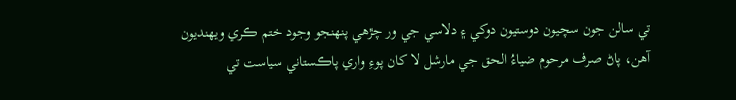تي سالن جون سچيون دوستيون دوکي ۽ دلاسي جي ور چڙھي پنهنجو وجود ختم ڪري ويهنديون آھن، پاڻ صرف مرحوم ضياءُ الحق جي مارشل لا کان پوءِ واري پاڪستاني سياست تي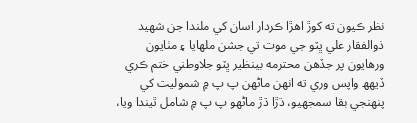نظر ڪيون ته کوڙ اهڙا ڪردار اسان کي ملندا جن شهيد ذوالفقار علي ڀٽو جي موت تي جشن ملهايا ۽ مٺايون ورهايون پر جڏهن محترمه بينظير ڀٽو جلاوطني ختم ڪري ڏيهھ واپس وري ته انهن ماڻھن پ پ ۾ شموليت کي پنهنجي بقا سمجهيو، ڌڙا ڌڙ ماڻھو پ پ ۾ شامل ٿيندا ويا،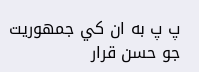پ پ به ان کي جمهوريت جو حسن قرار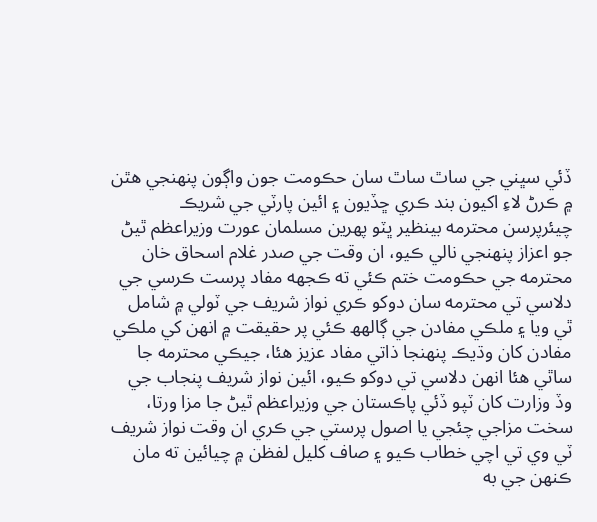ڏئي سڀني جي ساٿ ساٿ سان حڪومت جون واڳون پنهنجي هٿن ۾ ڪرڻ لاءِ اکيون بند ڪري ڇڏيون ۽ ائين پارٽي جي شريڪ چيئرپرسن محترمه بينظير ڀٽو پهرين مسلمان عورت وزيراعظم ٿيڻ جو اعزاز پنهنجي نالي ڪيو، ان وقت جي صدر غلام اسحاق خان محترمه جي حڪومت ختم ڪئي ته ڪجھه مفاد پرست ڪرسي جي دلاسي تي محترمه سان دوکو ڪري نواز شريف جي ٽولي ۾ شامل ٿي ويا ۽ ملڪي مفادن جي ڳالهھ ڪئي پر حقيقت ۾ انهن کي ملڪي مفادن کان وڌيڪ پنهنجا ذاتي مفاد عزيز هئا، جيڪي محترمه جا ساٿي هئا انهن دلاسي تي دوکو ڪيو، ائين نواز شريف پنجاب جي وڏ وزارت کان ٽپو ڏئي پاڪستان جي وزيراعظم ٿيڻ جا مزا ورتا، سخت مزاجي چئجي يا اصول پرستي جي ڪري ان وقت نواز شريف ٽي وي تي اچي خطاب ڪيو ۽ صاف کليل لفظن ۾ چيائين ته مان ڪنهن جي به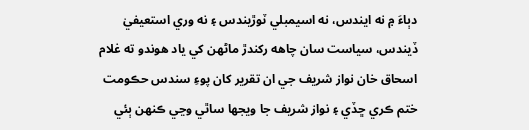دٻاءَ ۾ نه ايندس، نه اسيمبلي ٽوڙيندس ۽ نه وري استعيفيٰ ڏيندس، سياست سان چاھه رکندڙ ماڻھن کي ياد هوندو ته غلام اسحاق خان نواز شريف جي ان تقرير کان پوءِ سندس حڪومت ختم ڪري ڇڏي ۽ نواز شريف جا ويجها ساٿي وڃي ڪنهن ٻئي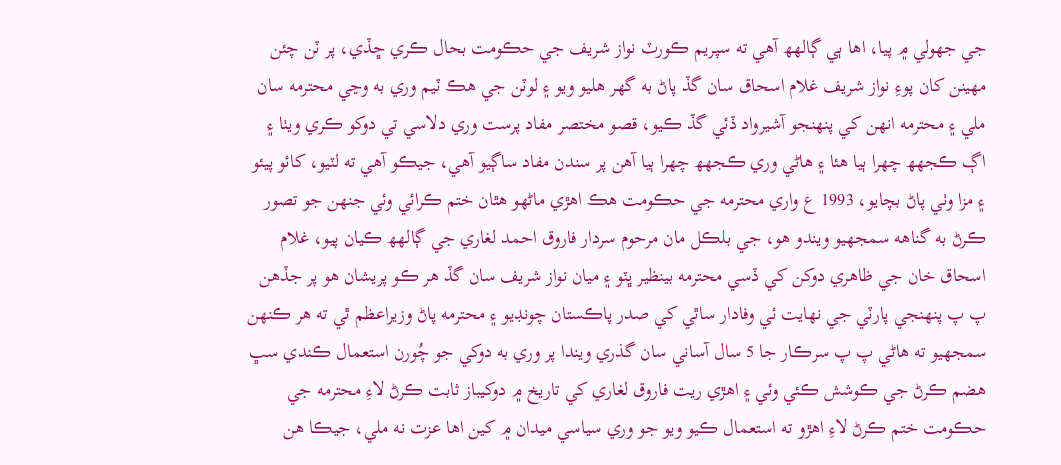جي جهولي ۾ پيا، اها ٻي ڳالهھ آھي ته سپريم ڪورٽ نواز شريف جي حڪومت بحال ڪري ڇڏي، پر ٽن چئن مهينن کان پوءِ نواز شريف غلام اسحاق سان گڏ پاڻ به گهر هليو ويو ۽ لوٽن جي هڪ ٽيم وري به وڃي محترمه سان ملي ۽ محترمه انهن کي پنهنجو آشيرواد ڏئي گڏ ڪيو، قصو مختصر مفاد پرست وري دلاسي تي دوکو ڪري ويٺا ۽ اڳ ڪجهھ چهرا ٻيا هئا ۽ هاڻي وري ڪجهھ چھرا ٻيا آھن پر سندن مفاد ساڳيو آھي، جيڪو آهي ته لٽيو، کائو پيئو ۽ مزا وٺي پاڻ بچايو، 1993 ع واري محترمه جي حڪومت هڪ اهڙي ماڻھو هٿان ختم ڪرائي وئي جنهن جو تصور ڪرڻ به گناهه سمجهيو ويندو هو، جي بلڪل مان مرحوم سردار فاروق احمد لغاري جي ڳالهھ ڪيان پيو، غلام اسحاق خان جي ظاهري دوکن کي ڏسي محترمه بينظير ڀٽو ۽ ميان نواز شريف سان گڏ هر ڪو پريشان هو پر جڏهن پ پ پنهنجي پارٽي جي نهايت ئي وفادار ساٿي کي صدر پاڪستان چونڊيو ۽ محترمه پاڻ وزيراعظم ٿي ته هر ڪنهن سمجهيو ته هاڻي پ پ سرڪار جا 5 سال آساني سان گذري ويندا پر وري به دوکي جو چُورن استعمال ڪندي سڀ هضم ڪرڻ جي ڪوشش ڪئي وئي ۽ اهڙي ريت فاروق لغاري کي تاريخ ۾ دوکيباز ثابت ڪرڻ لاءِ محترمه جي حڪومت ختم ڪرڻ لاءِ اهڙو ته استعمال ڪيو ويو جو وري سياسي ميدان ۾ کين اها عزت نه ملي، جيڪا هن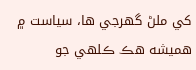کي ملڻ گهرجي ها، سياست ۾ ھميشه هڪ ڪلهي جو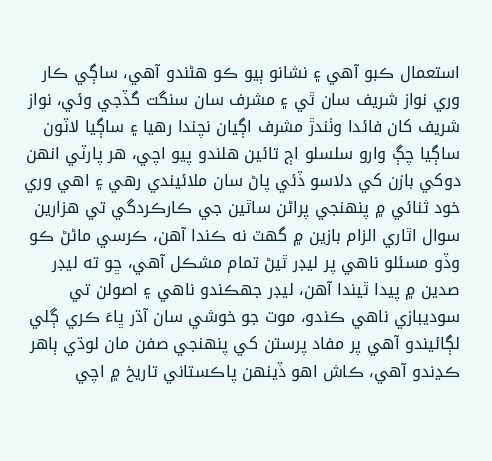استعمال ڪبو آھي ۽ نشانو ٻيو ڪو هڻندو آھي، ساڳي ڪار وري نواز شريف سان ٿي ۽ مشرف سان سنگت گڏجي وئي، نواز شريف کان فائدا وٺندڙ مشرف اڳيان نچندا رهيا ۽ ساڳيا لاٽون ساڳيا چڳ وارو سلسلو اڄ تائين هلندو پيو اچي، هر پارٽي انهن دوکي بازن کي دلاسو ڏئي پاڻ سان ملائيندي رهي ۽ اهي وري خود ثنائي ۾ پنهنجي پراڻن ساٿين جي ڪارڪردگي تي هزارين سوال اٿاري الزام بازين ۾ گهٽ نه ڪندا آھن، ڪرسي ماڻڻ ڪو وڏو مسئلو ناهي پر ليڊر ٿيڻ تمام مشڪل آھي، ڇو ته ليڊر صدين ۾ پيدا ٿيندا آھن، ليڊر جهڪندو ناهي ۽ اصولن تي سوديبازي ناهي ڪندو، موت جو خوشي سان آڌر ڀاءَ ڪري ڳلي لڳائيندو آھي پر مفاد پرستن کي پنهنجي صفن مان لوڌي ٻاهر ڪڍندو آھي، ڪاش اهو ڏينهن پاڪستاني تاريخ ۾ اچي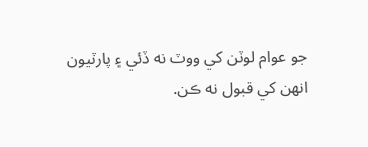جو عوام لوٽن کي ووٽ نه ڏئي ۽ پارٽيون انهن کي قبول نه ڪن.